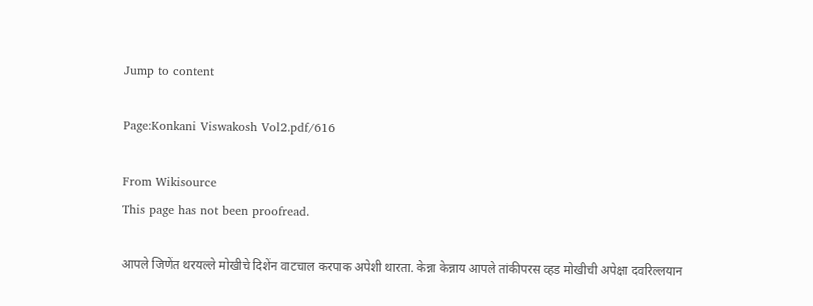Jump to content

Page:Konkani Viswakosh Vol2.pdf/616

From Wikisource
This page has not been proofread.

आपले जिणेंत थरयल्ले मोखीचे दिशेंन वाटचाल करपाक अपेशी थारता. केन्ना केन्नाय आपले तांकीपरस व्हड मोखीची अपेक्षा दवरिल्लयान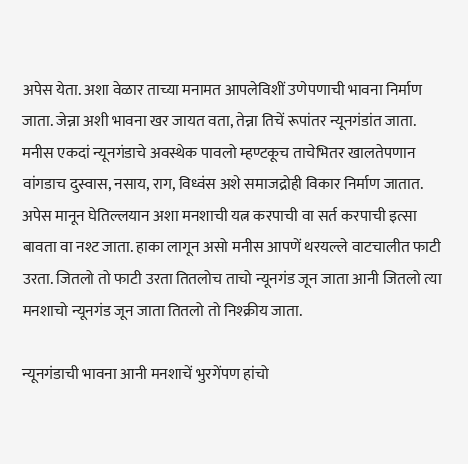अपेस येता. अशा वेळार ताच्या मनामत आपलेविशीं उणेपणाची भावना निर्माण जाता. जेन्ना अशी भावना खर जायत वता, तेन्ना तिचें रूपांतर न्यूनगंडांत जाता. मनीस एकदां न्यूनगंडाचे अवस्थेक पावलो म्हण्टकूच ताचेभितर खालतेपणान वांगडाच दुस्वास, नसाय, राग, विध्वंस अशे समाजद्रोही विकार निर्माण जातात. अपेस मानून घेतिल्लयान अशा मनशाची यत्न करपाची वा सर्त करपाची इत्सा बावता वा नश्ट जाता. हाका लागून असो मनीस आपणें थरयल्ले वाटचालीत फाटी उरता. जितलो तो फाटी उरता तितलोच ताचो न्यूनगंड जून जाता आनी जितलो त्या मनशाचो न्यूनगंड जून जाता तितलो तो निश्क्रीय जाता.

न्यूनगंडाची भावना आनी मनशाचें भुरगेंपण हांचो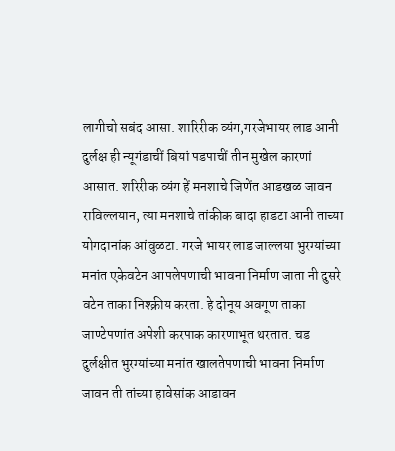लागीचो सबंद आसा. शारिरीक व्यंग,गरजेभायर लाड आनी दुर्लक्ष ही न्यूगंडाचीं बियां पडपाचीं तीन मुखेल कारणां आसात. शरिरीक व्यंग हें मनशाचे जिणेंत आडखळ जावन राविल्लयान, त्या मनशाचे तांकीक बादा हाडटा आनी ताच्या योगदानांक आंवुळटा. गरजे भायर लाड जाल्लया भुरग्यांच्या मनांत एकेवटेन आपलेपणाची भावना निर्माण जाता नी दुसरे वटेन ताका निश्क्रीय करता. हे दोनूय अवगूण ताका जाण्टेपणांत अपेशी करपाक कारणाभूत थरतात. चड दुर्लक्षीत भुरग्यांच्या मनांत खालतेपणाची भावना निर्माण जावन ती तांच्या हावेसांक आडावन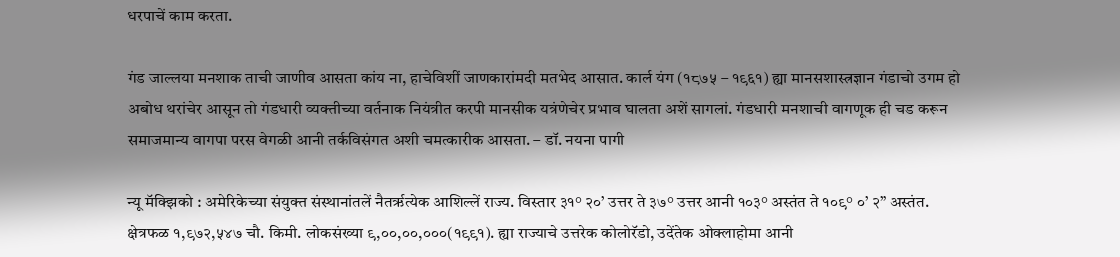धरपाचें काम करता.

गंड जाल्लया मनशाक ताची जाणीव आसता कांय ना, हाचेविशीं जाणकारांमदी मतभेद आसात. कार्ल यंग (१८७५ – १९६१) ह्या मानसशास्त्रज्ञान गंडाचो उगम हो अबोध थरांचेर आसून तो गंडधारी व्यक्तीच्या वर्तनाक नियंत्रीत करपी मानसीक यत्रंणेचेर प्रभाव घालता अशें सागलां. गंडधारी मनशाची वागणूक ही चड करून समाजमान्य वागपा परस वेगळी आनी तर्कविसंगत अशी चमत्कारीक आसता. – डॉ. नयना पागी

न्यू मॅक्झिको : अमेरिकेच्या संयुक्त संस्थानांतलें नैतर्ऋत्येक आशिल्लें राज्य. विस्तार ३१° २०’ उत्तर ते ३७° उत्तर आनी १०३° अस्तंत ते १०९° ०’ २” अस्तंत. क्षेत्रफळ १,९७२,५४७ चौ. किमी. लोकसंख्या ९,००,००,०००(१९९१). ह्या राज्याचे उत्तरेक कोलोरॅडो, उदेंतेक ओक्लाहोमा आनी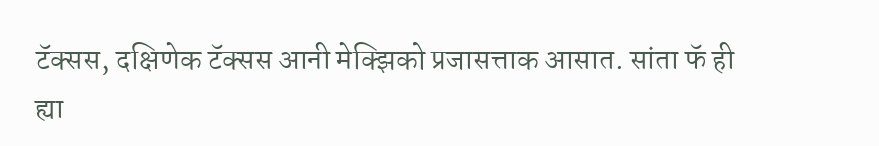टॅक्सस, दक्षिणेक टॅक्सस आनी मेक्झिको प्रजासत्ताक आसात. सांता फॅ ही ह्या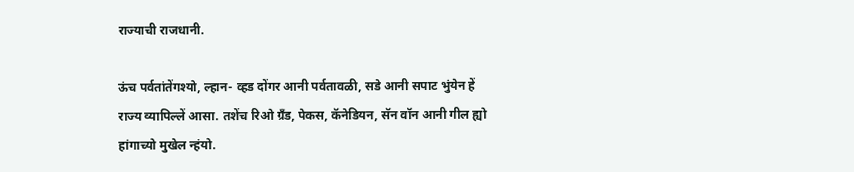राज्याची राजधानी.

ऊंच पर्वतांतेंगश्यो, ल्हान- व्हड दोंगर आनी पर्वतावळी, सडे आनी सपाट भुंयेन हें राज्य व्यापिल्लें आसा. तशेंच रिओ ग्रॅंड, पेकस, कॅनेडियन, सॅन वॉन आनी गील ह्यो हांगाच्यो मुखेल न्हंयो.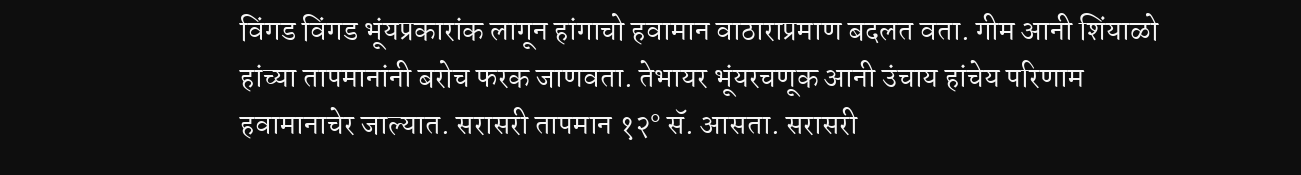विंगड विंगड भूंयप्रकारांक लागून हांगाचो हवामान वाठाराप्रमाण बदलत वता. गीम आनी शिंयाळो हांच्या तापमानांनी बरोच फरक जाणवता. तेभायर भूंयरचणूक आनी उंचाय हांचेय परिणाम हवामानाचेर जाल्यात. सरासरी तापमान १२° सॅ. आसता. सरासरी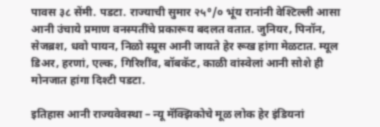पावस ३८ सेंमी. पडटा. राज्याची सुमार २५°/० भूंय रानांनी वेश्टिल्ली आसा आनी उंचाये प्रमाण वनस्पतींचे प्रकारूय बदलत वतात. जुनियर, पिनॉन, सेजब्रश, धवो पायन, निळो स्प्रूस आनी जायते हेर रूख हांगा मेळटात. म्यूल डिअर, हरणां, एल्क, गिरिशींव, बॉबकॅट, काळी वांस्वेलां आनी सोशे ही मोनजात हांगा दिश्टी पडटा.

इतिहास आनी राज्यवेवस्था – न्यू मॅक्झिकोचे मूळ लोक हेर इंडियनां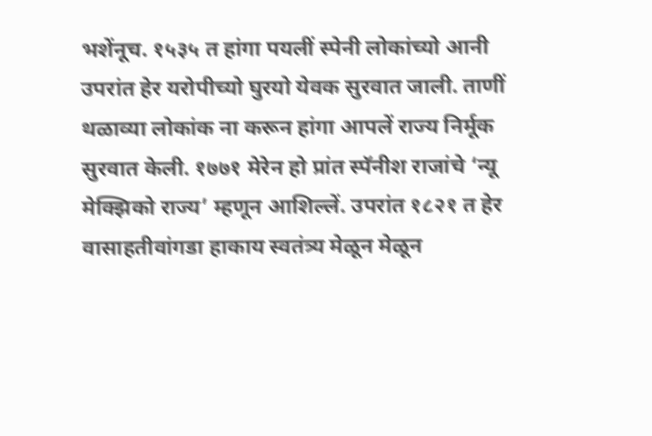भशेंनूच. १५३५ त हांगा पयलीं स्पेनी लोकांच्यो आनी उपरांत हेर यरोपीच्यो घुरयो येवक सुरवात जाली. ताणीं थळाव्या लोकांक ना करून हांगा आपलें राज्य निर्मूक सुरवात केली. १७७१ मेरेन हो प्रांत स्पॅनीश राजांचे ‘न्यू मेक्झिको राज्य’ म्हणून आशिल्लें. उपरांत १८२१ त हेर वासाहतीवांगडा हाकाय स्वतंत्र्य मेळून मेळून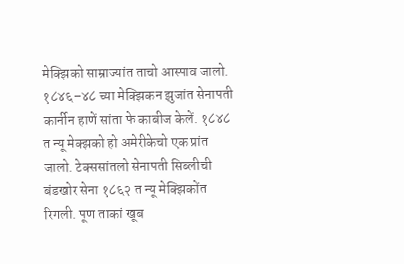मेक्झिको साम्राज्यांत ताचो आस्पाव जालो. १८४६–४८ च्या मेक्झिकन झुजांत सेनापती कार्नीन हाणें सांता फे काबीज केलें. १८४८ त न्यू मेक्झको हो अमेरीकेचो एक प्रांत जालो. टेक्ससांतलो सेनापती सिब्लीची बंडखोर सेना १८६२ त न्यू मेक्झिकोंत रिगली. पूण ताकां खूब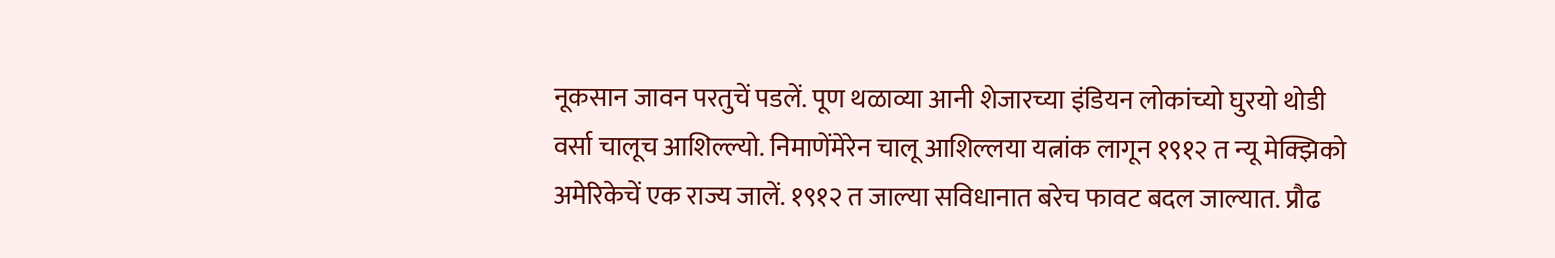नूकसान जावन परतुचें पडलें. पूण थळाव्या आनी शेजारच्या इंडियन लोकांच्यो घुरयो थोडी वर्सा चालूच आशिल्ल्यो. निमाणेंमेरेन चालू आशिल्लया यत्नांक लागून १९१२ त न्यू मेक्झिको अमेरिकेचें एक राज्य जालें. १९१२ त जाल्या सविधानात बरेच फावट बदल जाल्यात. प्रौढ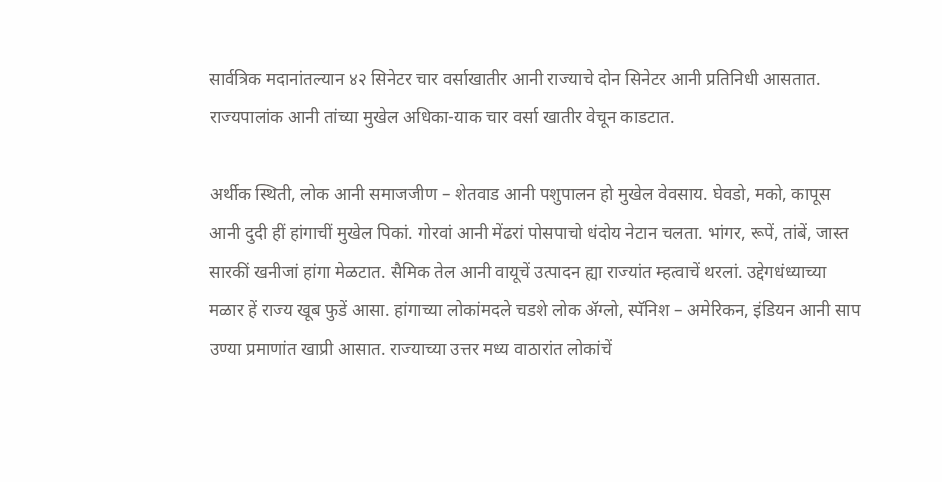सार्वत्रिक मदानांतल्यान ४२ सिनेटर चार वर्साखातीर आनी राज्याचे दोन सिनेटर आनी प्रतिनिधी आसतात. राज्यपालांक आनी तांच्या मुखेल अधिका-याक चार वर्सा खातीर वेचून काडटात.

अर्थीक स्थिती, लोक आनी समाजजीण – शेतवाड आनी पशुपालन हो मुखेल वेवसाय. घेवडो, मको, कापूस आनी दुदी हीं हांगाचीं मुखेल पिकां. गोरवां आनी मेंढरां पोसपाचो धंदोय नेटान चलता. भांगर, रूपें, तांबें, जास्त सारकीं खनीजां हांगा मेळटात. सैमिक तेल आनी वायूचें उत्पादन ह्या राज्यांत म्हत्वाचें थरलां. उद्देगधंध्याच्या मळार हें राज्य खूब फुडें आसा. हांगाच्या लोकांमदले चडशे लोक ॲग्लो, स्पॅनिश – अमेरिकन, इंडियन आनी साप उण्या प्रमाणांत खाप्री आसात. राज्याच्या उत्तर मध्य वाठारांत लोकांचें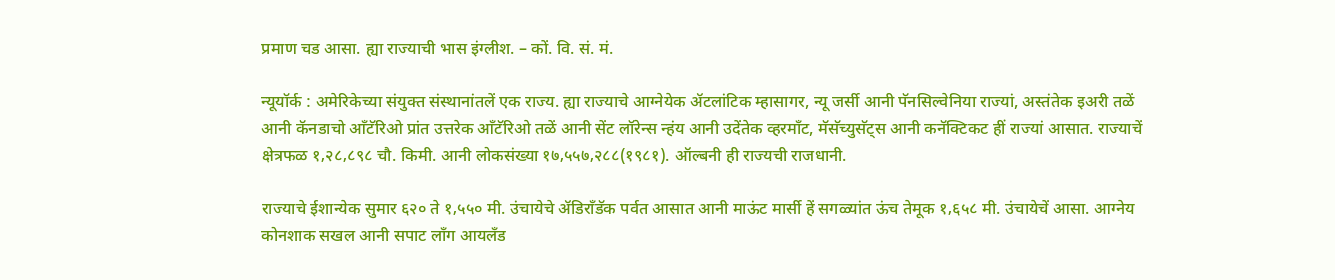प्रमाण चड आसा. ह्या राज्याची भास इंग्लीश. – कों. वि. सं. मं.

न्यूयॉर्क : अमेरिकेच्या संयुक्त संस्थानांतलें एक राज्य. ह्या राज्याचे आग्नेयेक ॲटलांटिक म्हासागर, न्यू जर्सी आनी पॅनसिल्वेनिया राज्यां, अस्तंतेक इअरी तळें आनी कॅनडाचो आँटॅरिओ प्रांत उत्तरेक आँटॅरिओ तळें आनी सेंट लॉरेन्स न्हंय आनी उदेंतेक व्हरमाँट, मॅसॅच्युसॅट्स आनी कनॅक्टिकट हीं राज्यां आसात. राज्याचें क्षेत्रफळ १‚२८‚८९८ चौ. किमी. आनी लोकसंख्या १७‚५५७‚२८८(१९८१). ऑल्बनी ही राज्यची राजधानी.

राज्याचे ईशान्येक सुमार ६२० ते १‚५५० मी. उंचायेचे ॲडिराँडॅक पर्वत आसात आनी माऊंट मार्सी हें सगळ्यांत ऊंच तेमूक १‚६५८ मी. उंचायेचें आसा. आग्नेय कोनशाक सखल आनी सपाट लाँग आयलॅंड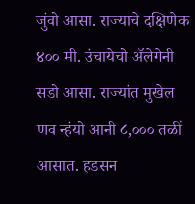जुंवो आसा. राज्याचे दक्षिणेक ४०० मी. उंचायेचो ॲलेगेनी सडो आसा. राज्यांत मुखेल णव न्हंयो आनी ८‚००० तळीं आसात. हडसन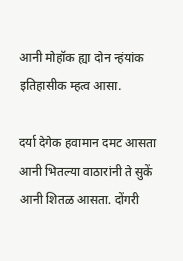आनी मोहॉक ह्या दोन न्हंयांक इतिहासीक म्हत्व आसा.

दर्या देगेक हवामान दमट आसता आनी भितल्या वाठारांनी ते सुकें आनी शितळ आसता. दोंगरी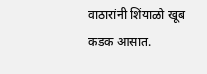वाठारांनी शिंयाळो खूब कडक आसात.